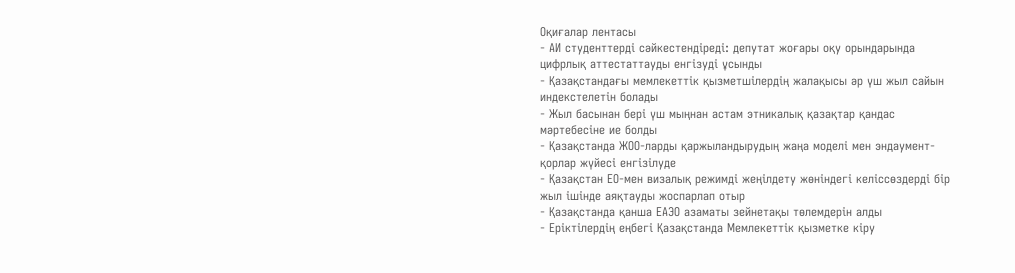Оқиғалар лентасы
- АИ студенттерді сәйкестендіреді: депутат жоғары оқу орындарында цифрлық аттестаттауды енгізуді ұсынды
- Қазақстандағы мемлекеттік қызметшілердің жалақысы әр үш жыл сайын индекстелетін болады
- Жыл басынан бері үш мыңнан астам этникалық қазақтар қандас мәртебесіне ие болды
- Қазақстанда ЖОО-ларды қаржыландырудың жаңа моделі мен эндаумент-қорлар жүйесі енгізілуде
- Қазақстан ЕО-мен визалық режимді жеңілдету жөніндегі келіссөздерді бір жыл ішінде аяқтауды жоспарлап отыр
- Қазақстанда қанша ЕАЭО азаматы зейнетақы төлемдерін алды
- Еріктілердің еңбегі Қазақстанда Мемлекеттік қызметке кіру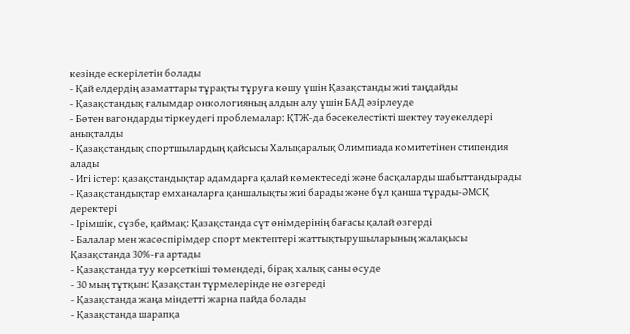кезінде ескерілетін болады
- Қай елдердің азаматтары тұрақты тұруға көшу үшін Қазақстанды жиі таңдайды
- Қазақстандық ғалымдар онкологияның алдын алу үшін БАД әзірлеуде
- Бөтен вагондарды тіркеудегі проблемалар: ҚТЖ-да бәсекелестікті шектеу тәуекелдері анықталды
- Қазақстандық спортшылардың қайсысы Халықаралық Олимпиада комитетінен стипендия алады
- Игі істер: қазақстандықтар адамдарға қалай көмектеседі және басқаларды шабыттандырады
- Қазақстандықтар емханаларға қаншалықты жиі барады және бұл қанша тұрады-ӘМСҚ деректері
- Ірімшік, сүзбе, қаймақ: Қазақстанда сүт өнімдерінің бағасы қалай өзгерді
- Балалар мен жасөспірімдер спорт мектептері жаттықтырушыларының жалақысы Қазақстанда 30%-ға артады
- Қазақстанда туу көрсеткіші төмендеді, бірақ халық саны өсуде
- 30 мың тұтқын: Қазақстан түрмелерінде не өзгереді
- Қазақстанда жаңа міндетті жарна пайда болады
- Қазақстанда шарапқа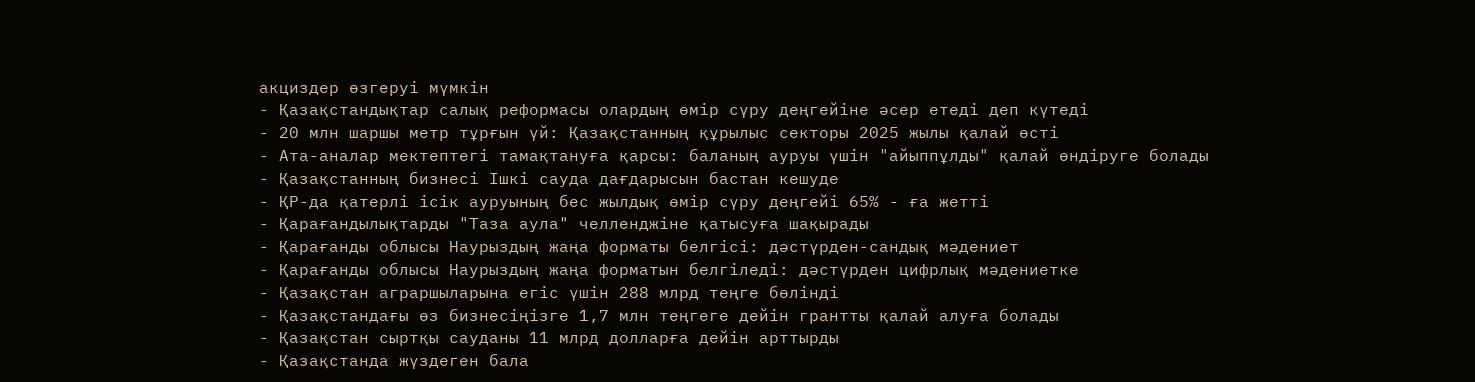акциздер өзгеруі мүмкін
- Қазақстандықтар салық реформасы олардың өмір сүру деңгейіне әсер етеді деп күтеді
- 20 млн шаршы метр тұрғын үй: Қазақстанның құрылыс секторы 2025 жылы қалай өсті
- Ата-аналар мектептегі тамақтануға қарсы: баланың ауруы үшін "айыппұлды" қалай өндіруге болады
- Қазақстанның бизнесі Ішкі сауда дағдарысын бастан кешуде
- ҚР-да қатерлі ісік ауруының бес жылдық өмір сүру деңгейі 65% - ға жетті
- Қарағандылықтарды "Таза аула" челленджіне қатысуға шақырады
- Қарағанды облысы Наурыздың жаңа форматы белгісі: дәстүрден-сандық мәдениет
- Қарағанды облысы Наурыздың жаңа форматын белгіледі: дәстүрден цифрлық мәдениетке
- Қазақстан аграршыларына егіс үшін 288 млрд теңге бөлінді
- Қазақстандағы өз бизнесіңізге 1,7 млн теңгеге дейін грантты қалай алуға болады
- Қазақстан сыртқы сауданы 11 млрд долларға дейін арттырды
- Қазақстанда жүздеген бала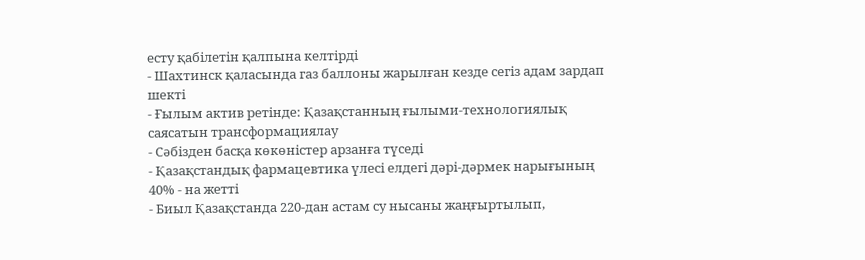есту қабілетін қалпына келтірді
- Шахтинск қаласында газ баллоны жарылған кезде сегіз адам зардап шекті
- Ғылым актив ретінде: Қазақстанның ғылыми-технологиялық саясатын трансформациялау
- Сәбізден басқа көкөністер арзанға түседі
- Қазақстандық фармацевтика үлесі елдегі дәрі-дәрмек нарығының 40% - на жетті
- Биыл Қазақстанда 220-дан астам су нысаны жаңғыртылып,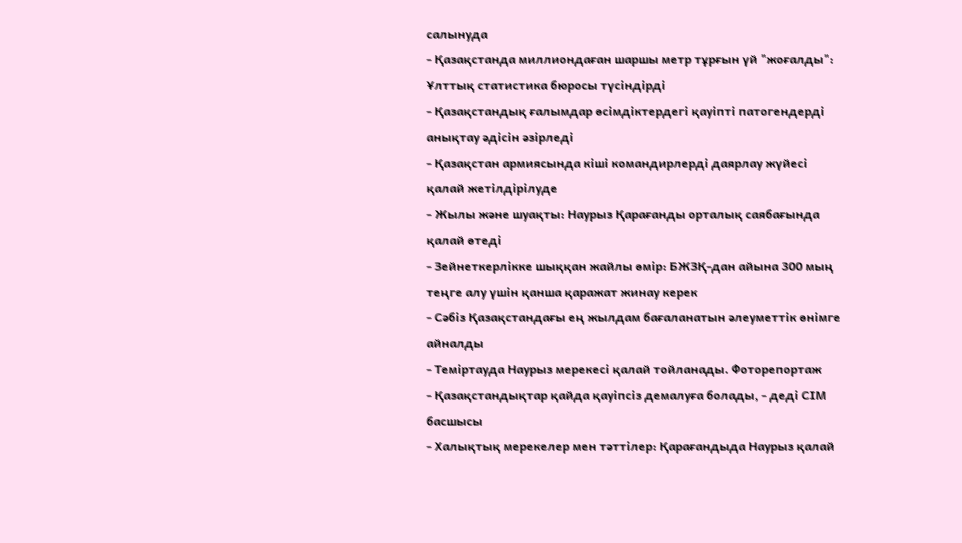салынуда
- Қазақстанда миллиондаған шаршы метр тұрғын үй "жоғалды": Ұлттық статистика бюросы түсіндірді
- Қазақстандық ғалымдар өсімдіктердегі қауіпті патогендерді анықтау әдісін әзірледі
- Қазақстан армиясында кіші командирлерді даярлау жүйесі қалай жетілдірілуде
- Жылы және шуақты: Наурыз Қарағанды орталық саябағында қалай өтеді
- Зейнеткерлікке шыққан жайлы өмір: БЖЗҚ-дан айына 300 мың теңге алу үшін қанша қаражат жинау керек
- Сәбіз Қазақстандағы ең жылдам бағаланатын әлеуметтік өнімге айналды
- Теміртауда Наурыз мерекесі қалай тойланады. Фоторепортаж
- Қазақстандықтар қайда қауіпсіз демалуға болады, - деді СІМ басшысы
- Халықтық мерекелер мен тәттілер: Қарағандыда Наурыз қалай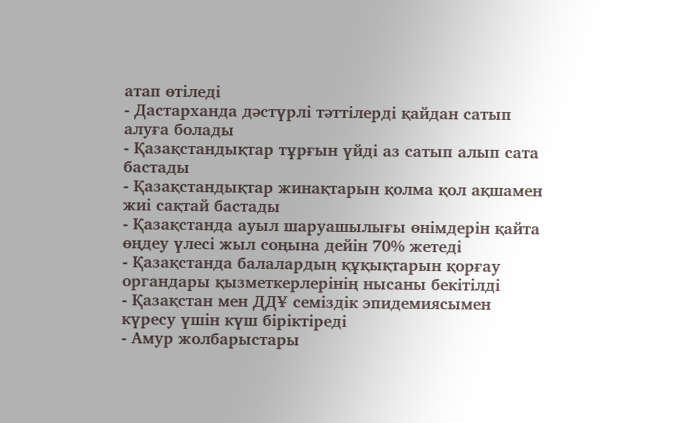атап өтіледі
- Дастарханда дәстүрлі тәттілерді қайдан сатып алуға болады
- Қазақстандықтар тұрғын үйді аз сатып алып сата бастады
- Қазақстандықтар жинақтарын қолма қол ақшамен жиі сақтай бастады
- Қазақстанда ауыл шаруашылығы өнімдерін қайта өңдеу үлесі жыл соңына дейін 70% жетеді
- Қазақстанда балалардың құқықтарын қорғау органдары қызметкерлерінің нысаны бекітілді
- Қазақстан мен ДДҰ семіздік эпидемиясымен күресу үшін күш біріктіреді
- Амур жолбарыстары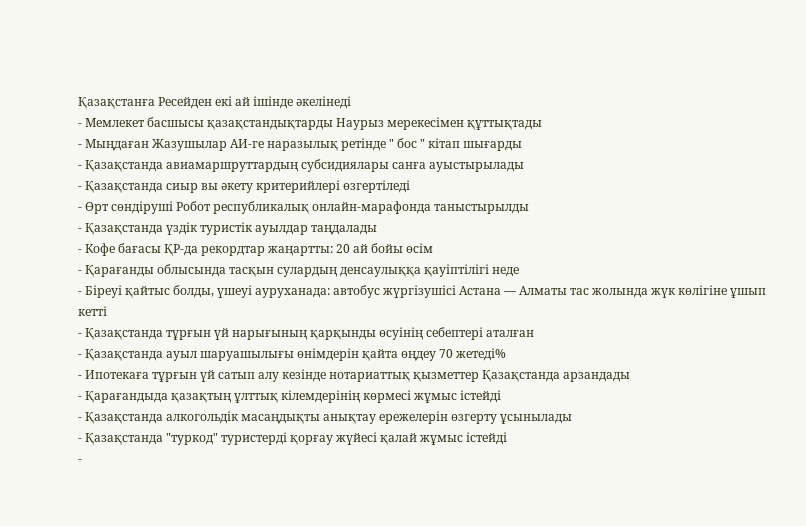Қазақстанға Ресейден екі ай ішінде әкелінеді
- Мемлекет басшысы қазақстандықтарды Наурыз мерекесімен құттықтады
- Мыңдаған Жазушылар АИ-ге наразылық ретінде " бос " кітап шығарды
- Қазақстанда авиамаршруттардың субсидиялары санға ауыстырылады
- Қазақстанда сиыр вы әкету критерийлері өзгертіледі
- Өрт сөндіруші Робот республикалық онлайн-марафонда таныстырылды
- Қазақстанда үздік туристік ауылдар таңдалады
- Кофе бағасы ҚР-да рекордтар жаңартты: 20 ай бойы өсім
- Қарағанды облысында тасқын сулардың денсаулыққа қауіптілігі неде
- Біреуі қайтыс болды, үшеуі ауруханада: автобус жүргізушісі Астана — Алматы тас жолында жүк көлігіне ұшып кетті
- Қазақстанда тұрғын үй нарығының қарқынды өсуінің себептері аталған
- Қазақстанда ауыл шаруашылығы өнімдерін қайта өңдеу 70 жетеді%
- Ипотекаға тұрғын үй сатып алу кезінде нотариаттық қызметтер Қазақстанда арзандады
- Қарағандыда қазақтың ұлттық кілемдерінің көрмесі жұмыс істейді
- Қазақстанда алкогольдік масаңдықты анықтау ережелерін өзгерту ұсынылады
- Қазақстанда "туркод" туристерді қорғау жүйесі қалай жұмыс істейді
-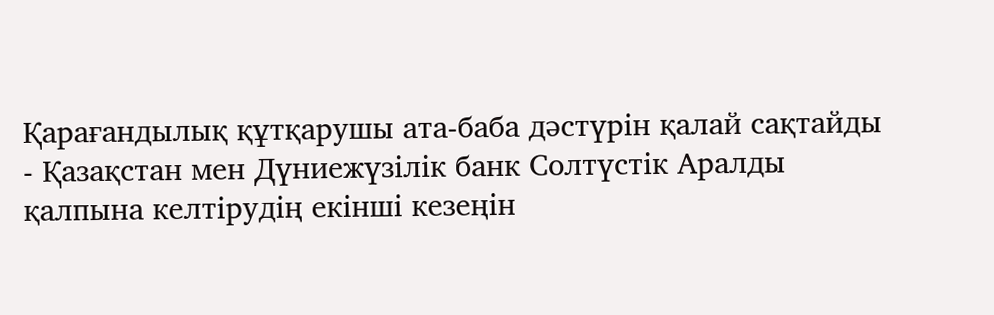Қарағандылық құтқарушы ата-баба дәстүрін қалай сақтайды
- Қазақстан мен Дүниежүзілік банк Солтүстік Аралды қалпына келтірудің екінші кезеңін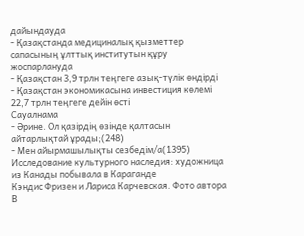дайындауда
- Қазақстанда медициналық қызметтер сапасының ұлттық институтын құру жоспарлануда
- Қазақстан 3,9 трлн теңгеге азық-түлік өндірді
- Қазақстан экономикасына инвестиция көлемі 22,7 трлн теңгеге дейін өсті
Сауалнама
- Әрине. Ол қазірдің өзінде қалтасын айтарлықтай ұрады;(248)
- Мен айырмашылықты сезбедім/а(1395)
Исследование культурного наследия: художница из Канады побывала в Караганде
Кэндис Фризен и Лариса Карчевская. Фото автора В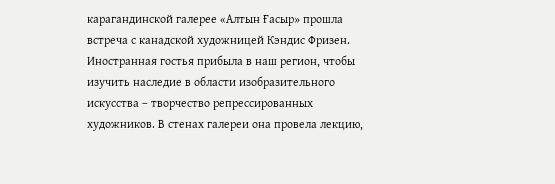карагандинской галерее «Алтын Ғасыр» прошла встреча с канадской художницей Кэндис Фризен. Иностранная гостья прибыла в наш регион, чтобы изучить наследие в области изобразительного искусства – творчество репрессированных художников. В стенах галереи она провела лекцию,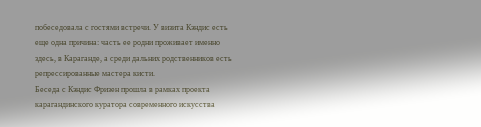побеседовала с гостями встречи. У визита Кэндис есть еще одна причина: часть ее родни проживает именно здесь, в Караганде, а среди дальних родственников есть репрессированные мастера кисти.
Беседа с Кэндис Фризен прошла в рамках проекта карагандинского куратора современного искусства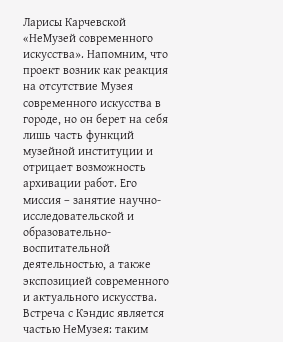Ларисы Карчевской «НеМузей современного искусства». Напомним, что проект возник как реакция на отсутствие Музея современного искусства в городе, но он берет на себя лишь часть функций музейной институции и отрицает возможность архивации работ. Его миссия – занятие научно-исследовательской и образовательно-воспитательной деятельностью, а также экспозицией современного и актуального искусства. Встреча с Кэндис является частью НеМузея: таким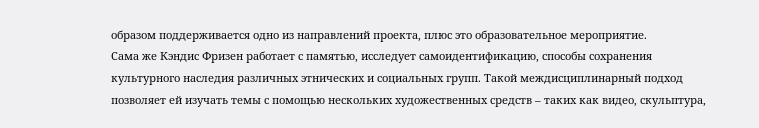образом поддерживается одно из направлений проекта, плюс это образовательное мероприятие.
Сама же Кэндис Фризен работает с памятью, исследует самоидентификацию, способы сохранения культурного наследия различных этнических и социальных групп. Такой междисциплинарный подход позволяет ей изучать темы с помощью нескольких художественных средств – таких как видео, скульптура,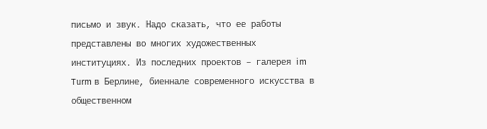письмо и звук. Надо сказать, что ее работы представлены во многих художественных институциях. Из последних проектов – галерея im Turm в Берлине, биеннале современного искусства в общественном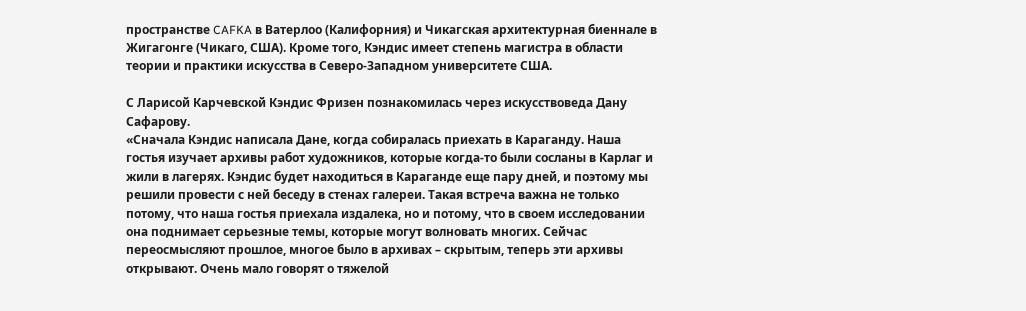пространстве CAFKA в Ватерлоо (Калифорния) и Чикагская архитектурная биеннале в Жигагонге (Чикаго, США). Кроме того, Кэндис имеет степень магистра в области теории и практики искусства в Северо-Западном университете США.

С Ларисой Карчевской Кэндис Фризен познакомилась через искусствоведа Дану Сафарову.
«Сначала Кэндис написала Дане, когда собиралась приехать в Караганду. Наша гостья изучает архивы работ художников, которые когда-то были сосланы в Карлаг и жили в лагерях. Кэндис будет находиться в Караганде еще пару дней, и поэтому мы решили провести с ней беседу в стенах галереи. Такая встреча важна не только потому, что наша гостья приехала издалека, но и потому, что в своем исследовании она поднимает серьезные темы, которые могут волновать многих. Сейчас переосмысляют прошлое, многое было в архивах – скрытым, теперь эти архивы открывают. Очень мало говорят о тяжелой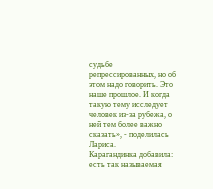судьбе репрессированных, но об этом надо говорить. Это наше прошлое. И когда такую тему исследует человек из-за рубежа, о ней тем более важно сказать», - поделилась Лариса.
Карагандинка добавила: есть так называемая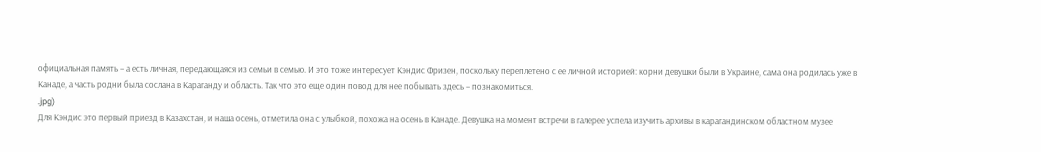официальная память – а есть личная, передающаяся из семьи в семью. И это тоже интересует Кэндис Фризен, поскольку переплетено с ее личной историей: корни девушки были в Украине, сама она родилась уже в Канаде, а часть родни была сослана в Караганду и область. Так что это еще один повод для нее побывать здесь – познакомиться.
.jpg)
Для Кэндис это первый приезд в Казахстан, и наша осень, отметила она с улыбкой, похожа на осень в Канаде. Девушка на момент встречи в галерее успела изучить архивы в карагандинском областном музее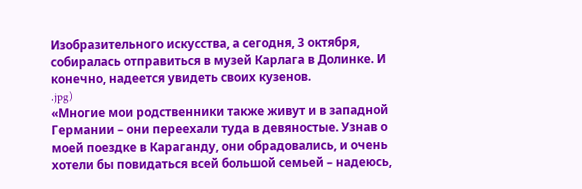Изобразительного искусства, а сегодня, 3 октября, собиралась отправиться в музей Карлага в Долинке. И конечно, надеется увидеть своих кузенов.
.jpg)
«Многие мои родственники также живут и в западной Германии – они переехали туда в девяностые. Узнав о моей поездке в Караганду, они обрадовались, и очень хотели бы повидаться всей большой семьей – надеюсь,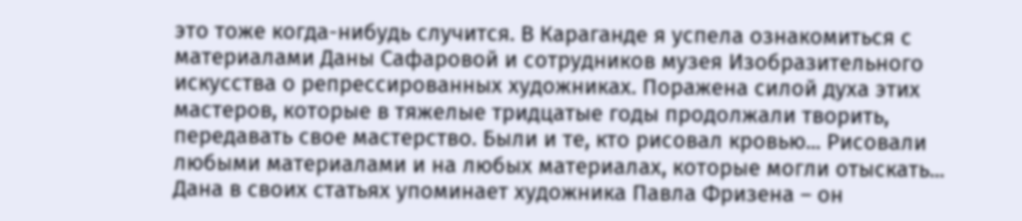это тоже когда-нибудь случится. В Караганде я успела ознакомиться с материалами Даны Сафаровой и сотрудников музея Изобразительного искусства о репрессированных художниках. Поражена силой духа этих мастеров, которые в тяжелые тридцатые годы продолжали творить, передавать свое мастерство. Были и те, кто рисовал кровью... Рисовали любыми материалами и на любых материалах, которые могли отыскать... Дана в своих статьях упоминает художника Павла Фризена – он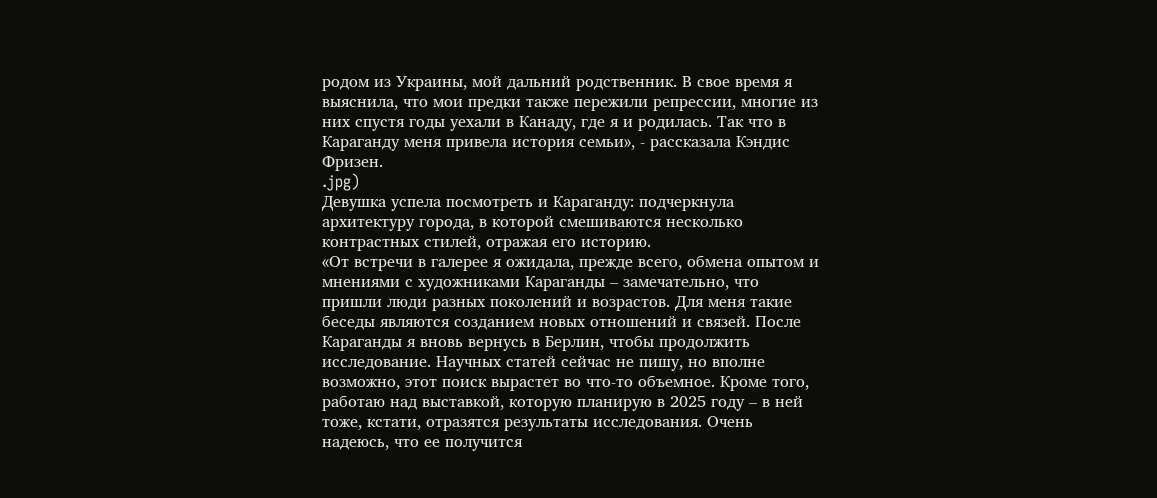родом из Украины, мой дальний родственник. В свое время я выяснила, что мои предки также пережили репрессии, многие из них спустя годы уехали в Канаду, где я и родилась. Так что в Караганду меня привела история семьи», - рассказала Кэндис Фризен.
.jpg)
Девушка успела посмотреть и Караганду: подчеркнула архитектуру города, в которой смешиваются несколько контрастных стилей, отражая его историю.
«От встречи в галерее я ожидала, прежде всего, обмена опытом и мнениями с художниками Караганды – замечательно, что пришли люди разных поколений и возрастов. Для меня такие беседы являются созданием новых отношений и связей. После Караганды я вновь вернусь в Берлин, чтобы продолжить исследование. Научных статей сейчас не пишу, но вполне возможно, этот поиск вырастет во что-то объемное. Кроме того, работаю над выставкой, которую планирую в 2025 году – в ней тоже, кстати, отразятся результаты исследования. Очень надеюсь, что ее получится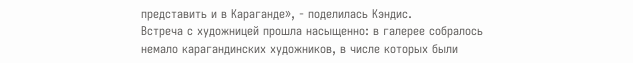представить и в Караганде», - поделилась Кэндис.
Встреча с художницей прошла насыщенно: в галерее собралось немало карагандинских художников, в числе которых были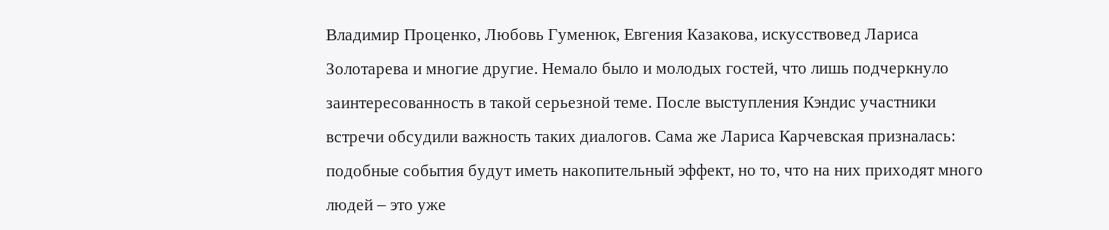Владимир Проценко, Любовь Гуменюк, Евгения Казакова, искусствовед Лариса Золотарева и многие другие. Немало было и молодых гостей, что лишь подчеркнуло заинтересованность в такой серьезной теме. После выступления Кэндис участники встречи обсудили важность таких диалогов. Сама же Лариса Карчевская призналась: подобные события будут иметь накопительный эффект, но то, что на них приходят много людей – это уже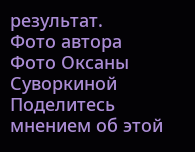результат.
Фото автора
Фото Оксаны Суворкиной
Поделитесь мнением об этой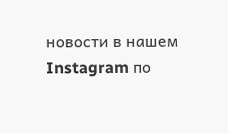новости в нашем Instagram по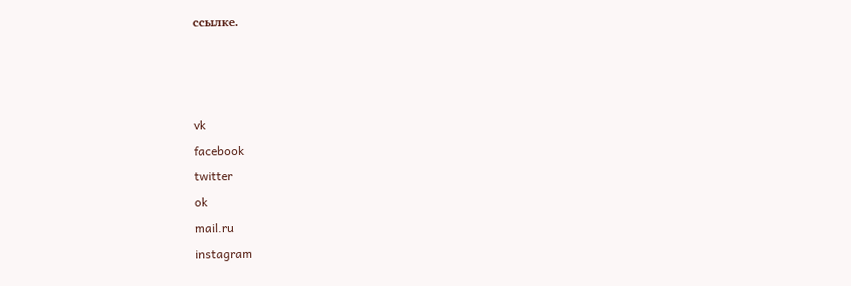ссылке.



vk
facebook
twitter
ok
mail.ru
instagram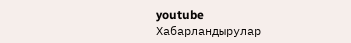youtube
Хабарландырулар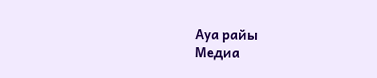Ауа райы
Медиа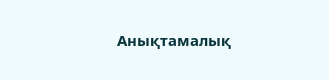Анықтамалық